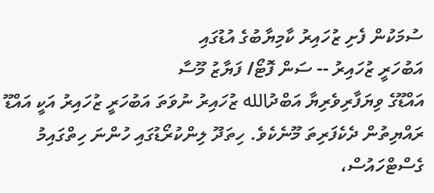ސުމަކުން ފެށި ޒުހައިރު ކާމިޔާބުގެ އުޑުގައި
އަބުހަރީ ޒުހައިރު -- ސަން ފޮޓޯ/ ފަޔާޒު މޫސާ
އައްޑޫގެ ވިޔަފާރިވެރިޔާ އަބްދުالله ޒުހައިރު ނުވަތަ އަބުހަރީ ޒުހައިރު އަކީ އައްޑޫ ރައްޔިތުން ދެކެފަރިތަ މޫނެކެވެ. ހިތަދޫ ލިންކުރޯޑުގައި ހުންނަ ހިތްގައިމު ގެސްޓްހައުސް،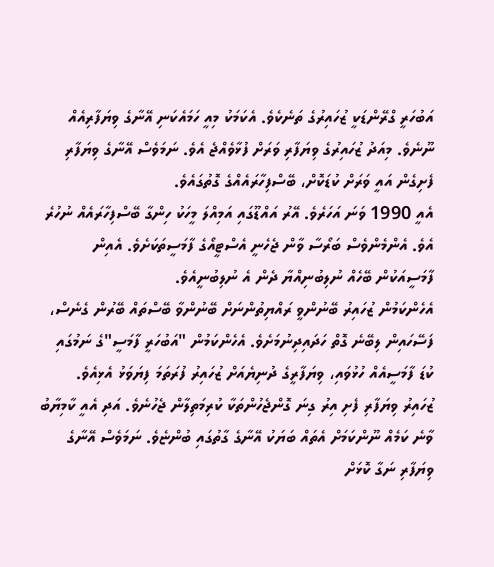އަބުހަރީ ގްރޭންޑަކީ ޒުހައިރުގެ ތަނެކެވެ. އެކަމަކު މިއީ ހަމައެކަނި އޭނާގެ ވިޔަފާރިއެއް ނޫނެވެ. މިއަދު ޒުހައިރުގެ ވިޔަފާރި ވަރަށް ފުޅާވެއްޖެ އެވެ. ނަމަވެސް އޭނާގެ ވިޔަފާރި ފެށިގެން އައީ ވަރަށް ކުޑަކޮށް، ބޭސްފިހާރައެއްގެ ގޮތުގައެވެ.
އެއީ 1990 ވަނަ އަހަރެވެ. އޭރު އައްޑޫގައި އަމިއްލަ މީހަކު ހިންގާ ބޭސްފިހާރައެއް ނުހުރެ އެވެ. އެންމެންވެސް ބަރޯސާ ވާން ޖެހެނީ އެސްޓީއޯގެ ފާމަސީތަކަށެވެ. އެއިން ފާމަސީއަކުން ބޭހެއް ނުލިބުނިއްޔާ ދެން އެ ނުލިބުނީއެވެ.
އެހެންކަމުން ޒުހައިރު ބޭނުންވީ ރައްޔިތުންނަށް ބޭނުންވާ ބޭސްތައް ބޭރުން ގެނެސް، ފަސޭހައިން ލިބޭނެ ގޮތް ހަދައިދިނުމަށެވެ. އެހެންކަމުން "އަބުހަރީ ފާމަސީ"ގެ ނަމުގައި ކުޑަ ފާމަސީއެއް ހުޅުވައި، ވިޔަފާރީގެ ދުނިޔެއަށް ޒުހައިރު ފުރަތަމަ ފިޔަވަޅު އެޅިއެވެ.
ޒުހައިރު ވިޔަފާރި ފެށި އިރު ގިނަ ގޮންޖެހުންތަކާ ކުރިމަތިލާން ޖެހުނެވެ. އަދި އެއީ ކާމިޔާބު ވާނެ ކަމެއް ނޫންކަމަށް އެތައް ބަޔަކު އޭނާގެ ގާތުގައި ބުންޏެވެ. ނަމަވެސް އޭނާގެ ވިޔަފާރި ނަގާ ކޮޅަށް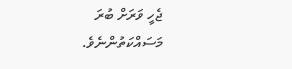ޖެހީ ވަރަށް ބުރަ މަސައްކަތުންނެވެ.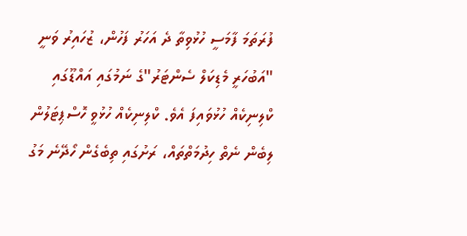ފުރަތަމަ ފާމަސީ ހުޅުވިތާ ދެ އަހަރު ފަހުން، ޒުހައިރު ވަނީ "އަބުހަރީ މެޑިކަލް ސެންޓަރު"ގެ ނަމުގައި އައްޑޫގައި ކްލިނިކެއް ހުޅުވައިފަ އެވެ. ކްލިނިކެއް ހުޅުވީ ހޮސްޕިޓަލުން ލިބެން ނެތް ހިދުމަތްތައް، ރަށުގައި ތިބެގެން ހޯދޭނެ މަގު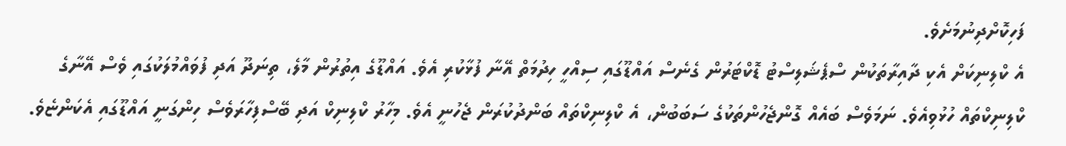ފަހިކޮށްދިނުމަށެވެ.
އެ ކްލިނިކަށް އެކި ދާއިރާތަކުން ސްޕެޝަލިސްޓު ޑޮކްޓަރުން ގެނެސް އައްޑޫގައި ސިއްހީ ހިދުމަތް އޭނާ ފުޅާކުރި އެވެ. އައްޑޫގެ އިތުރުން މާލެ، ތިނަދޫ އަދި ފުވައްމުލަކުގައި ވެސް އޭނާގެ ކްލިނިކްތައް ހުޅުވިއެވެ. ނަމަވެސް ބައެއް ގޮންޖެހުންތަކުގެ ސަބަބުން، އެ ކްލިނިކްތައް ބަންދުކުރަން ޖެހުނީ އެވެ. މިހާރު ކްލިނިކް އަދި ބޭސްފިހާރަވެސް ހިންގަނީ އައްޑޫގައި އެކަންޏެވެ.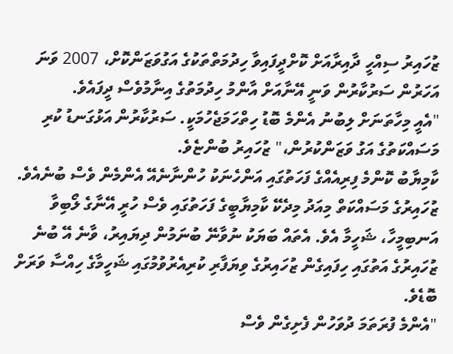ޒުހައިރު ސިއްހީ ދާއިރާއަށް ކޮށްދީފައިވާ ހިދުމަތްތަކުގެ އަގުވަޒަންކޮށް، 2007 ވަނަ އަހަރުން ސަރުކާރުން ވަނީ އޭނާއަށް އާންމު ހިދުމަތުގެ އިނާމުވެސް ދީފައެވެ.
"އެއީ މިހާތަނަށް ލިބުނު އެންމެ ބޮޑު ހިތްހަމަޖެހުމަކީ. ސަރުކާރުން އަޅުގަނޑު ކުރި މަސައްކަތުގެ އަގު ވަޒަންކުރުން،" ޒުހައިރު ބުންޏެވެ.
ކާމިޔާބު ކޮންމެ ފިރިއެއްގެ ފަހަތުގައި އަންހެނަކު ހުންނާނެއޭ އެންމެން ވެސް ބުނެއެވެ. ޒުހައިރުގެ މަސައްކަތް މިއަދު މިދެކޭ ކާމިޔާބީގެ ފަހަތުގައި ވެސް ހުރީ އޭނާގެ ލޯބިވާ އަނބިމީހާ، ޝަހީމާ އެވެ. އެތައް ބަޔަކު ނުވާނޭ ބުނަމުން ދިޔައިރު، ވާނެ އޭ ބުނެ ޒުހައިރުގެ އަތުގައި ހިފައިގެން ޒުހައިރުގެ ވިޔަފާރި ކުރިއެރުވުމުގައި ޝަހީމާގެ ހިއްސާ ވަރަށް ބޮޑެވެ.
"އެންމެ ފުރަތަމަ ދުވަހުން ފެށިގެން ވެސް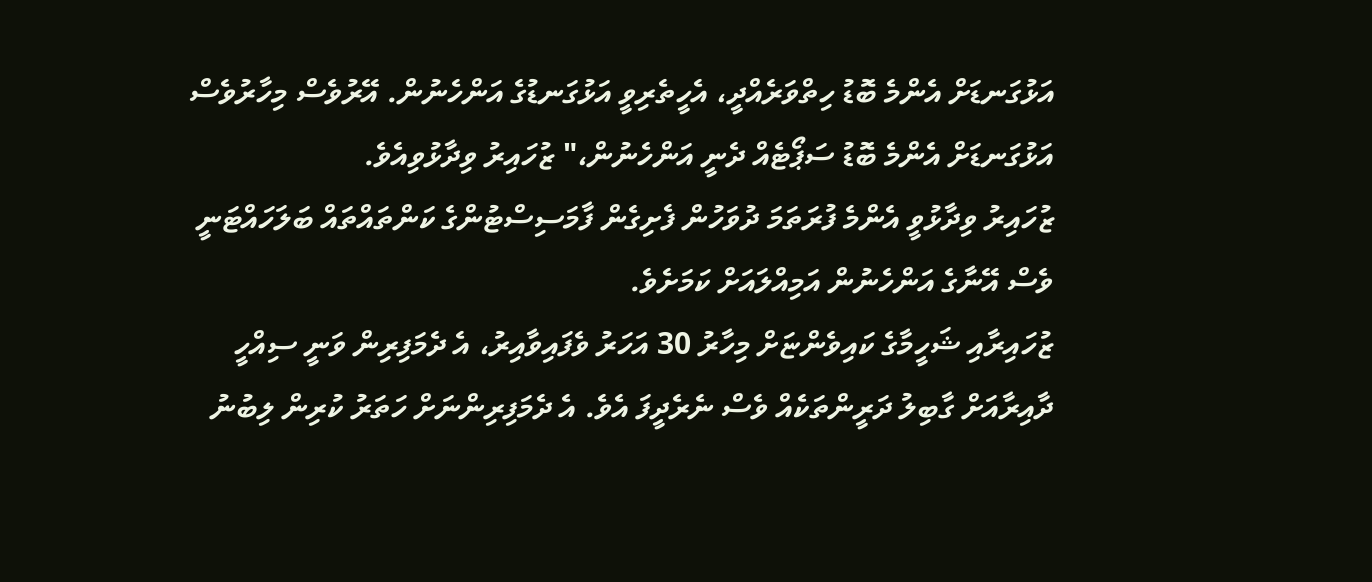އަޅުގަނޑަށް އެންމެ ބޮޑު ހިތްވަރެއްދީ، އެހީތެރިވީ އަޅުގަނޑުގެ އަންހެނުން. އޭރުވެސް މިހާރުވެސް އަޅުގަނޑަށް އެންމެ ބޮޑު ސަޕޯޓެއް ދެނީ އަންހެނުން،" ޒުހައިރު ވިދާޅުވިއެވެ.
ޒުހައިރު ވިދާޅުވީ އެންމެ ފުރަތަމަ ދުވަހުން ފެށިގެން ފާމަސިސްޓުންގެ ކަންތައްތައް ބަލަހައްޓަނީ ވެސް އޭނާގެ އަންހެނުން އަމިއްލައަށް ކަމަށެވެ.
ޒުހައިރާއި ޝަހީމާގެ ކައިވެންޏަށް މިހާރު 30 އަހަރު ވެފައިވާއިރު، އެ ދެމަފިރިން ވަނީ ސިއްހީ ދާއިރާއަށް ގާބިލު ދަރީންތަކެއް ވެސް ނެރެދީފަ އެވެ. އެ ދެމަފިރިންނަށް ހަތަރު ކުރިން ލިބުނު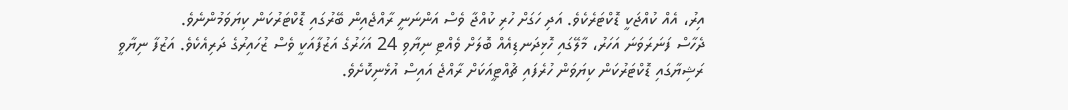އިރު، އެއް ކުއްޖަކީ ޑޮކްޓަރެކެވެ. އަދި ހަގަށް ހުރި ކުއްޖާ ވެސް އަންނަނީ ރާއްޖެއިން ބޭރުގައި ޑޮކްޓަރުކަން ކިޔަވަމުންނެވެ.
ދެހާސް ފަނަރަވަނަ އަހަރު، މާލޭގައި ހޮޅިދަނޑިއެއް ބޮލަށް ވެއްޓި ނިޔާވި 24 އަހަރުގެ އަޒުފާއަކީ ވެސް ޒުހައިރުގެ ދަރިއެކެވެ. އަޒުފާ ނިޔާވީ ރަޝިޔާގައި ޑޮކްޓަރުކަން ކިޔަވަން ހުރެފައި ޗުއްޓީއަކަށް ރާއްޖެ އައިސް އުޅެނިކޮށެވެ.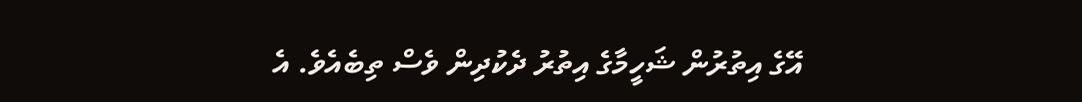އޭގެ އިތުރުން ޝަހީމާގެ އިތުރު ދެކުދިން ވެސް ތިބެއެވެ. އެ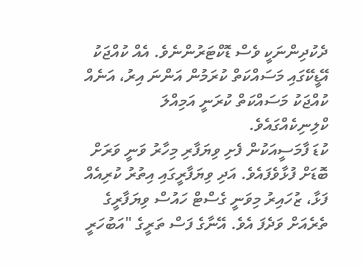ދެކުދިންނަކީ ވެސް ޑޮކްޓަރުންނެވެ. އެއް ކުއްޖަކު އޭޑީކޭގައި މަސައްކަތް ކުރަމުން އަންނަ އިރު، އަނެއް ކުއްޖަކު މަސައްކަތް ކުރަނީ އަމިއްލަ ކްލިނިކެއްގައެވެ.
ކުޑަ ފާމަސީއަކުން ފެށި ވިޔަފާރި މިހާރު ވަނީ ވަރަށް ބޮޑަށް ފުޅާވެފައެވެ. އަދި ވިޔަފާރީގައި އިތުރު ކުރިއެއް ފަޅާ، ޒުހައިރު މިވަނީ ގެސްޓް ހައުސް ވިޔަފާރީގެ ތެރެއަށް ވަދެފަ އެވެ. އޭނާގެ ފަސް ތަރީގެ "އަބުހަރީ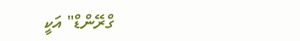ގްރޭންޑް" އަކީ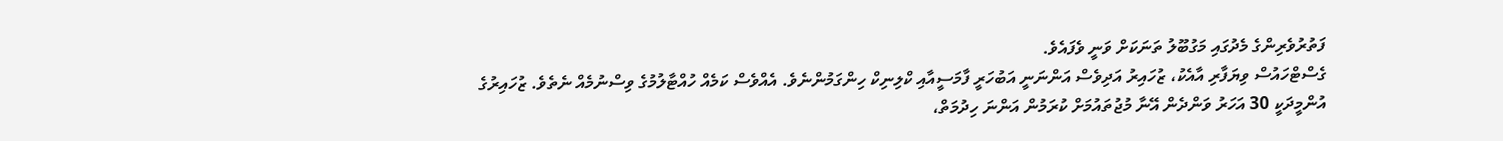ފަތުރުވެރިންގެ މެދުގައި މަގުބޫލު ތަނަކަށް ވަނީ ވެފައެވެ.
ގެސްޓްހައުސް ވިޔަފާރި އާއެކު، ޒުހައިރު އަދިވެސް އަންނަނީ އަބުހަރީ ފާމަސީއާއި ކްލިނިކް ހިންގަމުންނެވެ. އެއްވެސް ކަމެއް ހުއްޓާލުމުގެ ވިސްނުމެއް ނެތެވެ. ޒުހައިރުގެ އުންމީދަކީ 30 އަހަރު ވަންދެން އޭނާ މުޖުތައުމަށް ކުރަމުން އަންނަ ހިދުމަތް،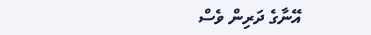އޭނާގެ ދަރިން ވެސް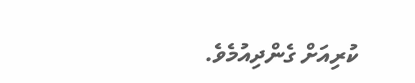ކުރިއަށް ގެންދިއުމެވެ.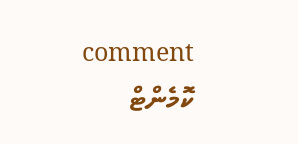comment ކޮމެންޓް